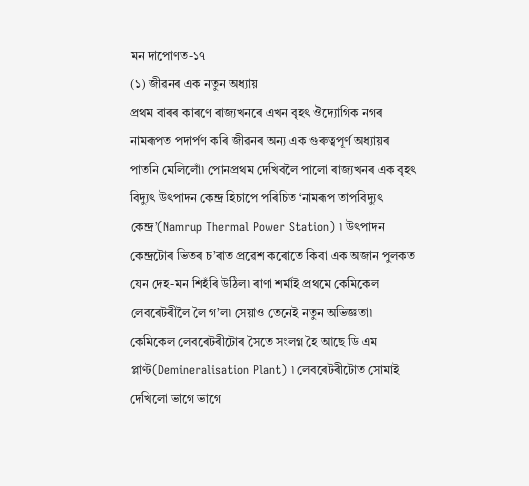মন দাপোণত-১৭
(১) জীৱনৰ এক নতুন অধ্যায়
প্ৰথম বাৰৰ কাৰণে ৰাজ্যখনৰে এখন বৃহৎ ঔদ্যোগিক নগৰ নামৰূপত পদাৰ্পণ কৰি জীৱনৰ অন্য এক গুৰুত্বপূৰ্ণ অধ্যায়ৰ পাতনি মেলিলোঁ৷ পোনপ্ৰথম দেখিবলৈ পালো ৰাজ্যখনৰ এক বৃহৎ বিদ্যুৎ উৎপাদন কেন্দ্ৰ হিচাপে পৰিচিত ‘নামৰূপ তাপবিদ্যুৎ কেন্দ্ৰ’(Namrup Thermal Power Station) ৷ উৎপাদন কেন্দ্ৰটোৰ ভিতৰ চ’ৰাত প্ৰৱেশ কৰোতে কিবা এক অজান পুলকত যেন দেহ-মন শিহঁৰি উঠিল৷ ৰাণা শৰ্মাই প্ৰথমে কেমিকেল লেবৰেটৰীলৈ লৈ গ’ল৷ সেয়াও তেনেই নতুন অভিজ্ঞতা৷ কেমিকেল লেবৰেটৰীটোৰ সৈতে সংলগ্ন হৈ আছে ডি এম প্লাণ্ট(Demineralisation Plant) ৷ লেবৰেটৰীটোত সোমাই দেখিলো ভাগে ভাগে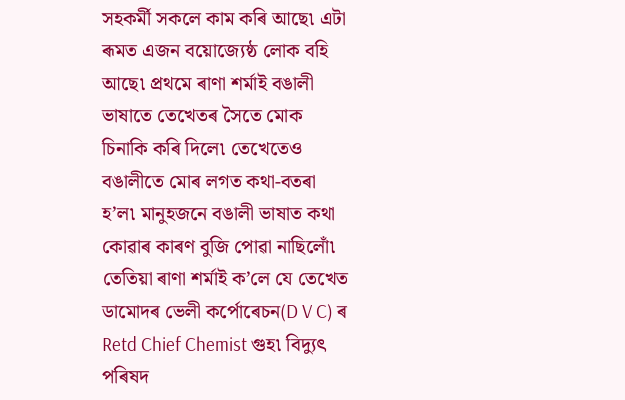সহকৰ্মী সকলে কাম কৰি আছে৷ এটা ৰূমত এজন বয়োজ্যেষ্ঠ লোক বহি আছে৷ প্ৰথমে ৰাণা শৰ্মাই বঙালী ভাষাতে তেখেতৰ সৈতে মোক চিনাকি কৰি দিলে৷ তেখেতেও বঙালীতে মোৰ লগত কথা-বতৰা হ’ল৷ মানুহজনে বঙালী ভাষাত কথা কোৱাৰ কাৰণ বুজি পোৱা নাছিলোঁ৷ তেতিয়া ৰাণা শৰ্মাই ক’লে যে তেখেত ডামোদৰ ভেলী কৰ্পোৰেচন(D V C) ৰ Retd Chief Chemist গুহ৷ বিদ্যুৎ পৰিষদ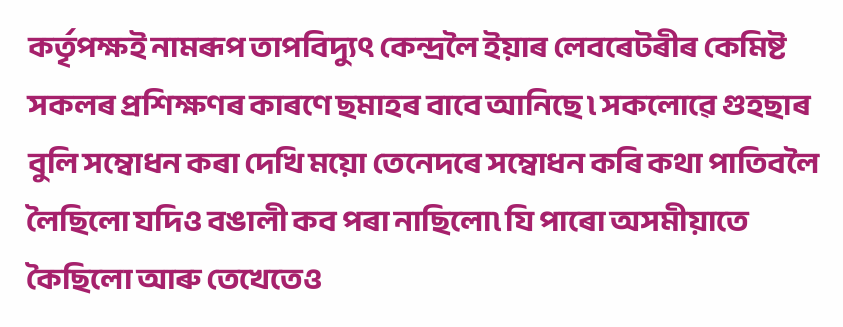কৰ্তৃপক্ষই নামৰূপ তাপবিদ্যুৎ কেন্দ্ৰলৈ ইয়াৰ লেবৰেটৰীৰ কেমিষ্ট সকলৰ প্ৰশিক্ষণৰ কাৰণে ছমাহৰ বাবে আনিছে ৷ সকলোৱে গুহছাৰ বুলি সম্বোধন কৰা দেখি ময়ো তেনেদৰে সম্বোধন কৰি কথা পাতিবলৈ লৈছিলো যদিও বঙালী কব পৰা নাছিলো৷ যি পাৰো অসমীয়াতে কৈছিলো আৰু তেখেতেও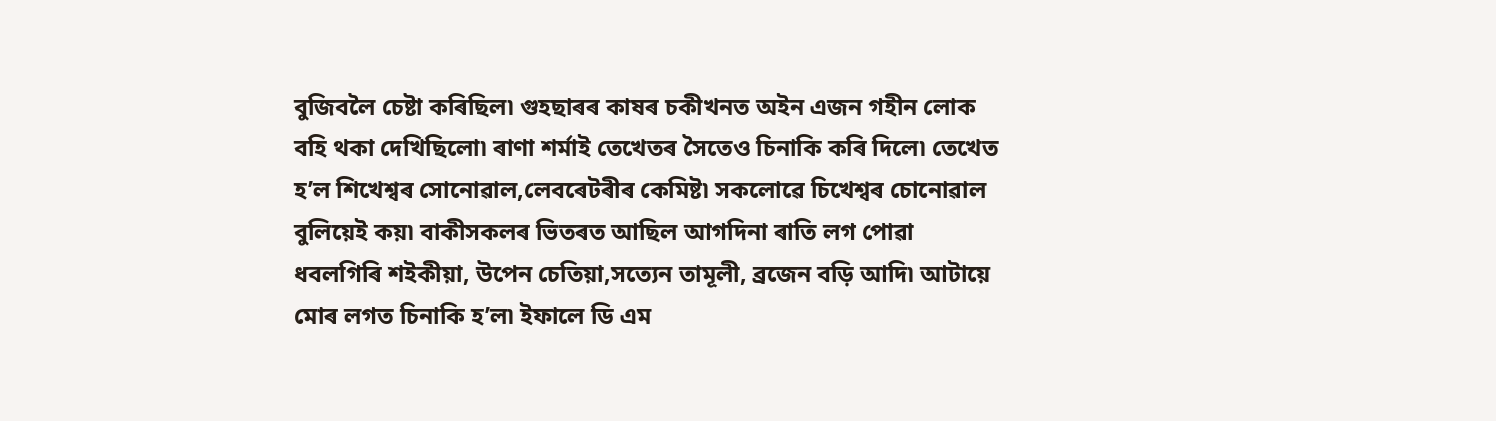বুজিবলৈ চেষ্টা কৰিছিল৷ গুহছাৰৰ কাষৰ চকীখনত অইন এজন গহীন লোক বহি থকা দেখিছিলো৷ ৰাণা শৰ্মাই তেখেতৰ সৈতেও চিনাকি কৰি দিলে৷ তেখেত হ’ল শিখেশ্বৰ সোনোৱাল,লেবৰেটৰীৰ কেমিষ্ট৷ সকলোৱে চিখেশ্বৰ চোনোৱাল বুলিয়েই কয়৷ বাকীসকলৰ ভিতৰত আছিল আগদিনা ৰাতি লগ পোৱা ধবলগিৰি শইকীয়া, উপেন চেতিয়া,সত্যেন তামূলী, ব্ৰজেন বড়ি আদি৷ আটায়ে মোৰ লগত চিনাকি হ’ল৷ ইফালে ডি এম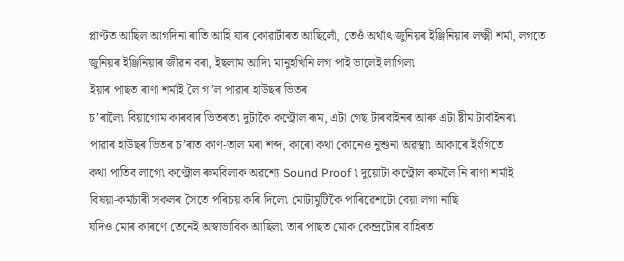প্লাণ্টত আছিল আগদিনা ৰাতি আহি যাৰ কোৱাৰ্টাৰত আছিলোঁ, তেওঁ অৰ্থাৎ জুনিয়ৰ ইঞ্জিনিয়াৰ লক্ষ্মী শৰ্মা, লগতে জুনিয়ৰ ইঞ্জিনিয়াৰ জীৱন বৰা, ইছলাম আদি৷ মানুহখিনি লগ পাই ভালেই লাগিল৷
ইয়াৰ পাছত ৰাণা শৰ্মাই লৈ গ’ল পাৱাৰ হাউছৰ ভিতৰ
চ’ৰালৈ৷ বিয়াগোম কাৰবাৰ ভিতৰত৷ দুটাকৈ কণ্ট্ৰোল ৰূম, এটা গেছ টাৰবাইনৰ আৰু এটা ষ্টীম টাৰ্বাইনৰ৷
পাৱাৰ হাউছৰ ভিতৰ চ’ৰাত কাণ-তাল মৰা শব্দ, কাৰো কথা কোনেও নুশুনা অৱস্থা৷ আকাৰে ইংগিতে
কথা পাতিব লাগে৷ কণ্ট্ৰোল ৰুমবিলাক অৱশ্যে Sound Proof ৷ দুয়োটা কণ্ট্ৰোল ৰুমলৈ নি ৰাণা শৰ্মাই
বিষয়া-কৰ্মচাৰী সকলৰ সৈতে পৰিচয় কৰি দিলে৷ মোটামুটিকৈ পাৰিৱেশটো বেয়া লগা নাছি
যদিও মোৰ কাৰণে তেনেই অস্বাভাবিক আছিল৷ তাৰ পাছত মোক কেন্দ্ৰটোৰ বাহিৰত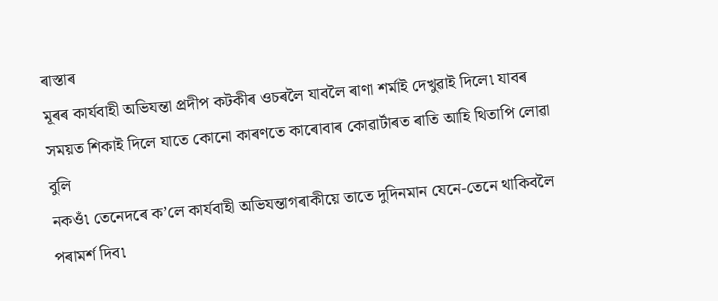ৰাস্তাৰ
মূৰৰ কাৰ্যবাহী অভিযন্তা প্ৰদীপ কটকীৰ ওচৰলৈ যাবলৈ ৰাণা শৰ্মাই দেখুৱাই দিলে৷ যাবৰ
সময়ত শিকাই দিলে যাতে কোনো কাৰণতে কাৰোবাৰ কোৱাৰ্টাৰত ৰাতি আহি থিতাপি লোৱা বুলি
নকওঁ৷ তেনেদৰে ক’লে কাৰ্যবাহী অভিযন্তাগৰাকীয়ে তাতে দুদিনমান যেনে-তেনে থাকিবলৈ
পৰামৰ্শ দিব৷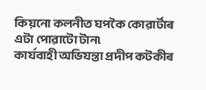কিয়নো কলনীত ঘপকৈ কোৱাৰ্টাৰ
এটা পোৱাটো টান৷
কাৰ্যবাহী অভিযন্তা প্ৰদীপ কটকীৰ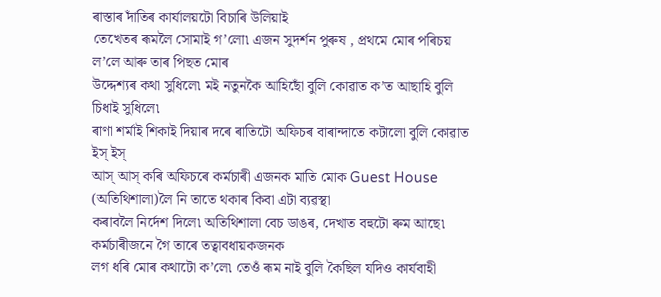ৰাস্তাৰ দাঁতিৰ কাৰ্যালয়টো বিচাৰি উলিয়াই
তেখেতৰ ৰূমলৈ সোমাই গ’লো৷ এজন সুদৰ্শন পুৰুষ , প্ৰথমে মোৰ পৰিচয় ল’লে আৰু তাৰ পিছত মোৰ
উদ্দেশ্যৰ কথা সুধিলে৷ মই নতুনকৈ আহিছোঁ বুলি কোৱাত ক’ত আছাহি বুলি চিধাই সুধিলে৷
ৰাণা শৰ্মাই শিকাই দিয়াৰ দৰে ৰাতিটো অফিচৰ বাৰান্দাতে কটালো বুলি কোৱাত ইস্ ইস্
আস্ আস্ কৰি অফিচৰে কৰ্মচাৰী এজনক মাতি মোক Guest House (অতিথিশালা)লৈ নি তাতে থকাৰ কিবা এটা ব্যৱস্থা
কৰাবলৈ নিৰ্দেশ দিলে৷ অতিথিশালা বেচ ডাঙৰ, দেখাত বহুটো ৰুম আছে৷ কৰ্মচাৰীজনে গৈ তাৰে তত্বাবধায়কজনক
লগ ধৰি মোৰ কথাটো ক’লে৷ তেওঁ ৰূম নাই বুলি কৈছিল যদিও কাৰ্যবাহী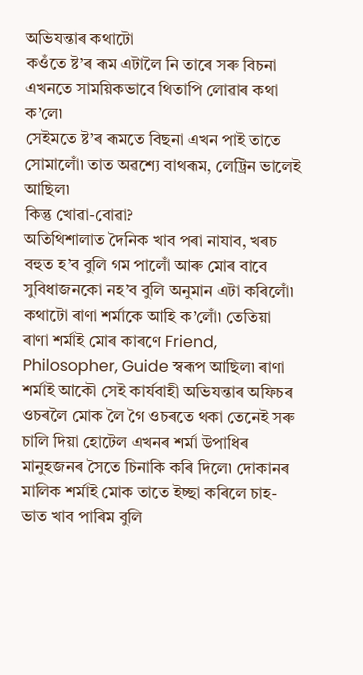অভিযন্তাৰ কথাটো
কওঁতে ষ্ট’ৰ ৰূম এটালৈ নি তাৰে সৰু বিচনা এখনতে সাময়িকভাবে থিতাপি লোৱাৰ কথা ক’লে৷
সেইমতে ষ্ট’ৰ ৰূমতে বিছনা এখন পাই তাতে সোমালোঁ৷ তাত অৱশ্যে বাথৰূম, লেট্ৰিন ভালেই আছিল৷
কিন্তু খোৱা-বোৱা?
অতিথিশালাত দৈনিক খাব পৰা নাযাব, খৰচ বহুত হ’ব বুলি গম পালোঁ আৰু মোৰ বাবে সুবিধাজনকো নহ’ব বুলি অনুমান এটা কৰিলোঁ৷ কথাটো ৰাণা শৰ্মাকে আহি ক’লোঁ৷ তেতিয়া ৰাণা শৰ্মাই মোৰ কাৰণে Friend, Philosopher, Guide স্বৰূপ আছিল৷ ৰাণা শৰ্মাই আকৌ সেই কাৰ্যবাহী অভিযন্তাৰ অফিচৰ ওচৰলৈ মোক লৈ গৈ ওচৰতে থকা তেনেই সৰু চালি দিয়া হোটেল এখনৰ শৰ্মা উপাধিৰ মানুহজনৰ সৈতে চিনাকি কৰি দিলে৷ দোকানৰ মালিক শৰ্মাই মোক তাতে ইচ্ছা কৰিলে চাহ-ভাত খাব পাৰিম বুলি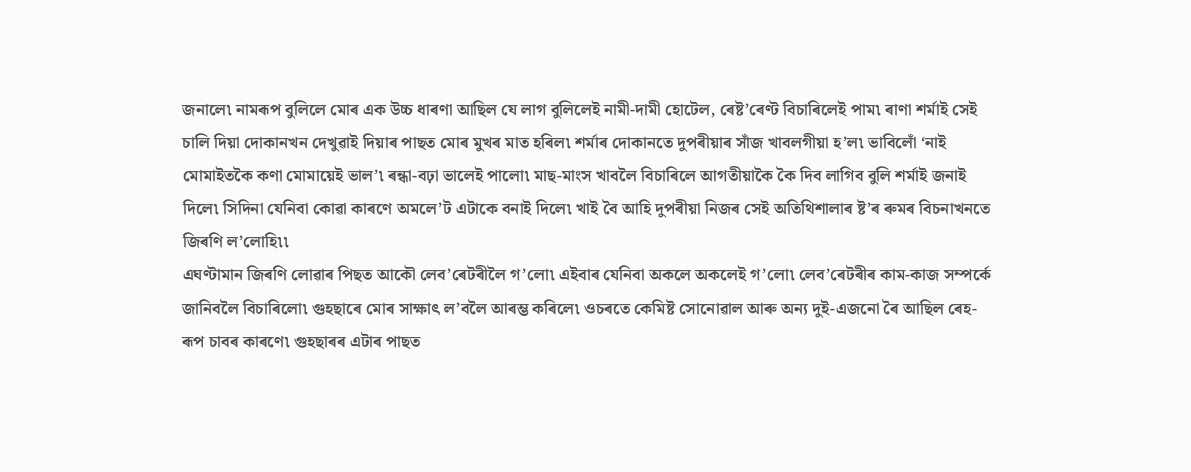জনালে৷ নামৰূপ বুলিলে মোৰ এক উচ্চ ধাৰণা আছিল যে লাগ বুলিলেই নামী-দামী হোটেল, ৰেষ্ট’ৰেণ্ট বিচাৰিলেই পাম৷ ৰাণা শৰ্মাই সেই চালি দিয়া দোকানখন দেখুৱাই দিয়াৰ পাছত মোৰ মুখৰ মাত হৰিল৷ শৰ্মাৰ দোকানতে দুপৰীয়াৰ সাঁজ খাবলগীয়া হ’ল৷ ভাবিলোঁ ‘নাই মোমাইতকৈ কণা মোমায়েই ভাল’৷ ৰন্ধা-বঢ়া ভালেই পালো৷ মাছ-মাংস খাবলৈ বিচাৰিলে আগতীয়াকৈ কৈ দিব লাগিব বুলি শৰ্মাই জনাই দিলে৷ সিদিনা যেনিবা কোৱা কাৰণে অমলে’ট এটাকে বনাই দিলে৷ খাই বৈ আহি দুপৰীয়া নিজৰ সেই অতিথিশালাৰ ষ্ট’ৰ ৰুমৰ বিচনাখনতে জিৰণি ল’লোহি৷৷
এঘণ্টামান জিৰণি লোৱাৰ পিছত আকৌ লেব’ৰেটৰীলৈ গ’লো৷ এইবাৰ যেনিবা অকলে অকলেই গ’লো৷ লেব’ৰেটৰীৰ কাম-কাজ সম্পৰ্কে জানিবলৈ বিচাৰিলো৷ গুহছাৰে মোৰ সাক্ষাৎ ল’বলৈ আৰম্ভ কৰিলে৷ ওচৰতে কেমিষ্ট সোনোৱাল আৰু অন্য দুই-এজনো ৰৈ আছিল ৰেহ-ৰূপ চাবৰ কাৰণে৷ গুহছাৰৰ এটাৰ পাছত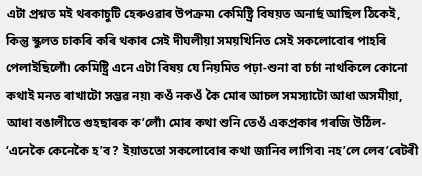এটা প্ৰশ্নত মই থৰকাচুটি হেৰুওৱাৰ উপক্ৰম৷ কেমিষ্ট্ৰি বিষয়ত অনাৰ্ছ আছিল ঠিকেই, কিন্তু স্কুলত চাকৰি কৰি থকাৰ সেই দীঘলীয়া সময়খিনিত সেই সকলোবোৰ পাহৰি পেলাইছিলোঁ৷ কেমিষ্ট্ৰি এনে এটা বিষয় যে নিয়মিত পঢ়া-শুনা বা চৰ্চা নাথকিলে কোনো কথাই মনত ৰাখাটো সম্ভৱ নয়৷ কওঁ নকওঁ কৈ মোৰ আচল সমস্যাটো আধা অসমীয়া, আধা বঙালীতে গুহছাৰক ক’লোঁ৷ মোৰ কথা শুনি তেওঁ একপ্ৰকাৰ গৰজি উঠিল- ‘এনেকৈ কেনেকৈ হ’ব? ইয়াততো সকলোবোৰ কথা জানিব লাগিব৷ নহ’লে লেব’ৰেটৰী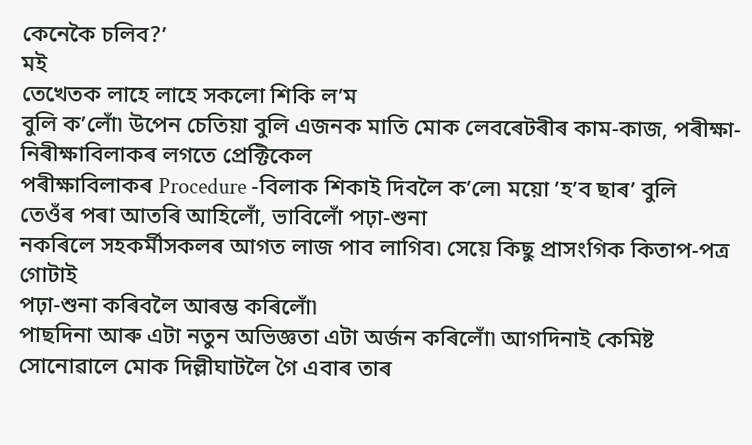কেনেকৈ চলিব?’
মই
তেখেতক লাহে লাহে সকলো শিকি ল’ম
বুলি ক’লোঁ৷ উপেন চেতিয়া বুলি এজনক মাতি মোক লেবৰেটৰীৰ কাম-কাজ, পৰীক্ষা-নিৰীক্ষাবিলাকৰ লগতে প্ৰেক্টিকেল
পৰীক্ষাবিলাকৰ Procedure -বিলাক শিকাই দিবলৈ ক’লে৷ ময়ো ’হ’ব ছাৰ’ বুলি
তেওঁৰ পৰা আতৰি আহিলোঁ, ভাবিলোঁ পঢ়া-শুনা
নকৰিলে সহকৰ্মীসকলৰ আগত লাজ পাব লাগিব৷ সেয়ে কিছু প্ৰাসংগিক কিতাপ-পত্ৰ গোটাই
পঢ়া-শুনা কৰিবলৈ আৰম্ভ কৰিলোঁ৷
পাছদিনা আৰু এটা নতুন অভিজ্ঞতা এটা অৰ্জন কৰিলোঁ৷ আগদিনাই কেমিষ্ট সোনোৱালে মোক দিল্লীঘাটলৈ গৈ এবাৰ তাৰ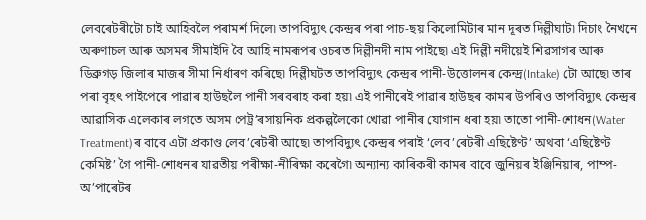লেবৰেটৰীটো চাই আহিবলৈ পৰামৰ্শ দিলে৷ তাপবিদ্যুৎ কেন্দ্ৰৰ পৰা পাচ-ছয় কিলোমিটাৰ মান দূৰত দিল্লীঘাট৷ দিচাং নৈখনে অৰুণাচল আৰু অসমৰ সীমাইদি বৈ আহি নামৰূপৰ ওচৰত দিল্লীনদী নাম পাইছে৷ এই দিল্লী নদীয়েই শিৱসাগৰ আৰু ডিব্ৰুগড় জিলাৰ মাজৰ সীমা নিৰ্ধাৰণ কৰিছে৷ দিল্লীঘটত তাপবিদ্যুৎ কেন্দ্ৰৰ পানী-উত্তোলনৰ কেন্দ্ৰ(Intake) টো আছে৷ তাৰ পৰা বৃহৎ পাইপেৰে পাৱাৰ হাউছলৈ পানী সৰবৰাহ কৰা হয়৷ এই পানীৰেই পাৱাৰ হাউছৰ কামৰ উপৰিও তাপবিদ্যুৎ কেন্দ্ৰৰ আৱাসিক এলেকাৰ লগতে অসম পেট্ৰ’ৰসায়নিক প্ৰকল্পলৈকো খোৱা পানীৰ যোগান ধৰা হয়৷ তাতো পানী-শোধন(Water Treatment)ৰ বাবে এটা প্ৰকাণ্ড লেব’ৰেটৰী আছে৷ তাপবিদ্যুৎ কেন্দ্ৰৰ পৰাই ‘লেব’ৰেটৰী এছিষ্টেণ্ট’ অথবা ‘এছিষ্টেণ্ট কেমিষ্ট’ গৈ পানী-শোধনৰ যাৱতীয় পৰীক্ষা-নীৰিক্ষা কৰেগৈ৷ অন্যান্য কাৰিকৰী কামৰ বাবে জুনিয়ৰ ইঞ্জিনিয়াৰ, পাম্প-অ’পাৰেটৰ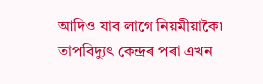আদিও যাব লাগে নিয়মীয়াকৈ৷ তাপবিদ্যুৎ কেন্দ্ৰৰ পৰা এখন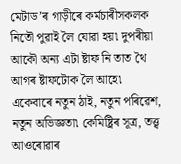মেটাড’ৰ গাড়ীৰে কৰ্মচাৰীসকলক নিতৌ পুৱাই লৈ যোৱা হয়৷ দুপৰীয়া আকৌ অন্য এটা ষ্টাফ নি তাত থৈ আগৰ ষ্টাফটোক লৈ আহে৷
একেবাৰে নতুন ঠাই, নতুন পৰিৱেশ, নতুন অভিজ্ঞতা৷ কেমিষ্ট্ৰিৰ সূত্ৰ, তত্ত্ব আওৰোৱাৰ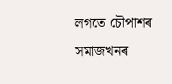লগতে চৌপাশৰ
সমাজখনৰ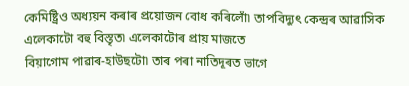কেমিষ্ট্ৰিও অধ্যয়ন কৰাৰ প্ৰয়োজন বোধ কৰিলোঁ৷ তাপবিদ্যুৎ কেন্দ্ৰৰ আৱাসিক এলেকাটো বহু বিস্তৃত৷ এলেকাটোৰ প্ৰায় মাজতে
বিয়াগোম পাৱাৰ-হাউছটো৷ তাৰ পৰা নাতিদূৰত ভাগে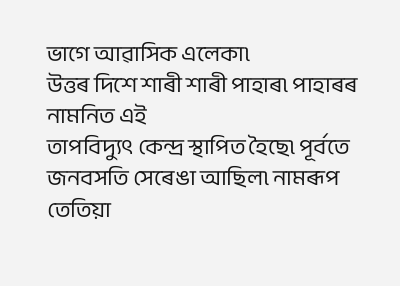ভাগে আৱাসিক এলেকা৷
উত্তৰ দিশে শাৰী শাৰী পাহাৰ৷ পাহাৰৰ নামনিত এই
তাপবিদ্যুৎ কেন্দ্ৰ স্থাপিত হৈছে৷ পূৰ্বতে জনবসতি সেৰেঙা আছিল৷ নামৰূপ তেতিয়া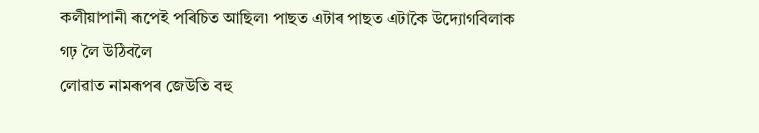কলীয়াপানী ৰূপেই পৰিচিত আছিল৷ পাছত এটাৰ পাছত এটাকৈ উদ্যোগবিলাক গঢ় লৈ উঠিবলৈ
লোৱাত নামৰূপৰ জেউতি বহু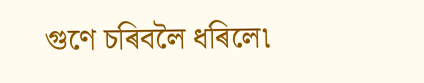গুণে চৰিবলৈ ধৰিলে৷